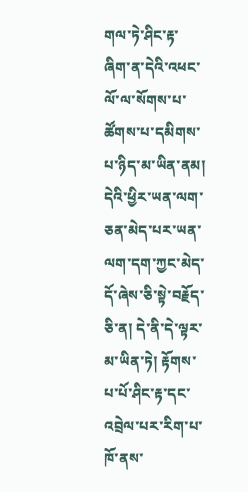གལ་ཏེ་ཤིང་རྟ་ཞིག་ན་དེའི་འཕང་ལོ་ལ་སོགས་པ་ཚོགས་པ་དམིགས་པ་ཉིད་མ་ཡིན་ནམ། དེའི་ཕྱིར་ཡན་ལག་ཅན་མེད་པར་ཡན་ལག་དག་ཀྱང་མེད་དོ་ཞེས་ཅི་སྟེ་བརྗོད་ཅི་ན། དེ་ནི་དེ་ལྟར་མ་ཡིན་ཏེ། རྟོགས་པ་པོ་ཤིང་རྟ་དང་འབྲེལ་པར་རིག་པ་ཁོ་ནས་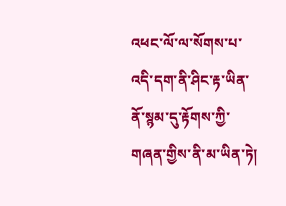འཕང་ལོ་ལ་སོགས་པ་འདི་དག་ནི་ཤིང་རྟ་ཡིན་ནོ་སྙམ་དུ་རྟོགས་ཀྱི་གཞན་གྱིས་ནི་མ་ཡིན་ཏེ།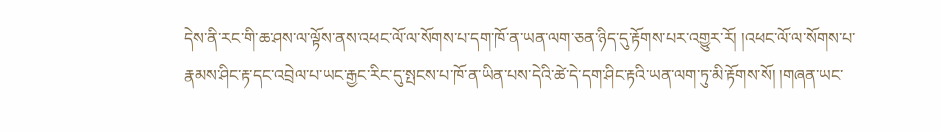དེས་ནི་རང་གི་ཆ་ཤས་ལ་ལྟོས་ནས་འཕང་ལོ་ལ་སོགས་པ་དག་ཁོ་ན་ཡན་ལག་ཅན་ཉིད་དུ་རྟོགས་པར་འགྱུར་རོ། །འཕང་ལོ་ལ་སོགས་པ་རྣམས་ཤིང་རྟ་དང་འབྲེལ་པ་ཡང་རྒྱང་རིང་དུ་སྤངས་པ་ཁོ་ན་ཡིན་པས་དེའི་ཚེ་དེ་དག་ཤིང་རྟའི་ཡན་ལག་ཏུ་མི་རྟོགས་སོ། །གཞན་ཡང་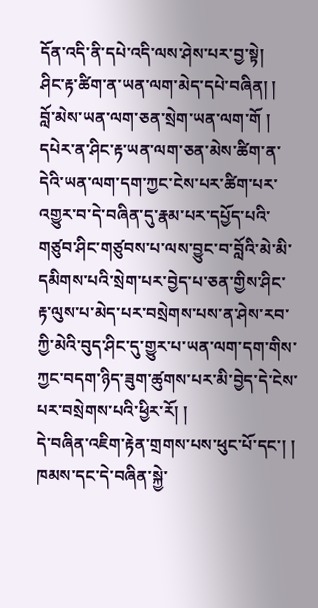དོན་འདི་ནི་དཔེ་འདི་ལས་ཤེས་པར་བྱ་སྟེ།
ཤིང་རྟ་ཚིག་ན་ཡན་ལག་མེད་དཔེ་བཞིན། །
བློ་མེས་ཡན་ལག་ཅན་སྲེག་ཡན་ལག་གོ །
དཔེར་ན་ཤིང་རྟ་ཡན་ལག་ཅན་མེས་ཚིག་ན་དེའི་ཡན་ལག་དག་ཀྱང་ངེས་པར་ཚིག་པར་འགྱུར་བ་དེ་བཞིན་དུ་རྣམ་པར་དཔྱོད་པའི་གཙུབ་ཤིང་གཙུབས་པ་ལས་བྱུང་བ་བློའི་མེ་མི་དམིགས་པའི་སྲེག་པར་བྱེད་པ་ཅན་གྱིས་ཤིང་རྟ་ལུས་པ་མེད་པར་བསྲེགས་པས་ན་ཤེས་རབ་ཀྱི་མེའི་བུད་ཤིང་དུ་གྱུར་པ་ཡན་ལག་དག་གིས་ཀྱང་བདག་ཉིད་ཟུག་ཚུགས་པར་མི་བྱེད་དེ་ངེས་པར་བསྲེགས་པའི་ཕྱིར་རོ། །
དེ་བཞིན་འཇིག་རྟེན་གྲགས་པས་ཕུང་པོ་དང་། །
ཁམས་དང་དེ་བཞིན་སྐྱེ་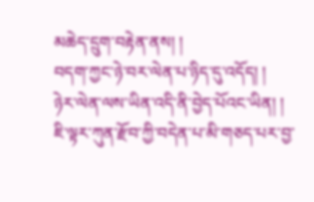མཆེད་དྲུག་བརྟེན་ནས། །
བདག་ཀྱང་ཉེ་བར་ལེན་པ་ཉིད་དུ་འདོད། །
ཉེར་ལེན་ལས་ཡིན་འདི་ནི་བྱེད་པོའང་ཡིན། །
ཇི་ལྟར་ཀུན་རྫོབ་ཀྱི་བདེན་པ་མི་གཅད་པར་བྱ་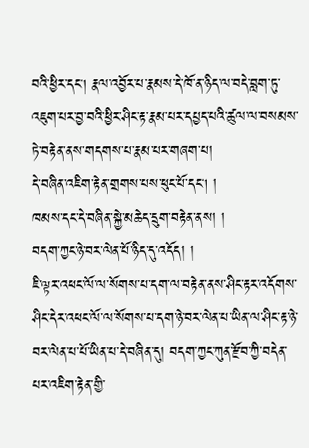བའི་ཕྱིར་དང། རྣལ་འབྱོར་པ་རྣམས་དེ་ཁོ་ན་ཉིད་ལ་བདེ་བླག་ཏུ་འཇུག་པར་བྱ་བའི་ཕྱིར་ཤིང་རྟ་རྣམ་པར་དཔྱད་པའི་ཚུལ་ལ་བསམས་ཏེ་བརྟེན་ནས་གདགས་པ་རྣམ་པར་གཞག་པ།
དེ་བཞིན་འཇིག་རྟེན་གྲགས་པས་ཕུང་པོ་དང། །
ཁམས་དང་དེ་བཞིན་སྐྱེ་མཆེད་དྲུག་བརྟེན་ནས། །
བདག་ཀྱང་ཉེ་བར་ལེན་པོ་ཉིད་དུ་འདོད། །
ཇི་ལྟར་འཕང་ལོ་ལ་སོགས་པ་དག་ལ་བརྟེན་ནས་ཤིང་རྟར་འདོགས་ཤིང་དེར་འཕང་ལོ་ལ་སོགས་པ་དག་ཉེ་བར་ལེན་པ་ཡིན་ལ་ཤིང་རྟ་ཉེ་བར་ལེན་པ་པོ་ཡིན་པ་དེ་བཞིན་དུ། བདག་ཀྱང་ཀུན་རྫོབ་ཀྱི་བདེན་པར་འཇིག་རྟེན་གྱི་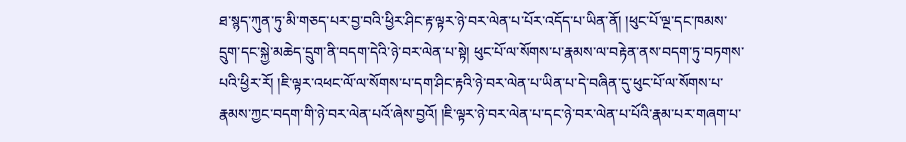ཐ་སྙད་ཀུན་ཏུ་མི་གཅད་པར་བྱ་བའི་ཕྱིར་ཤིང་རྟ་ལྟར་ཉེ་བར་ལེན་པ་པོར་འདོད་པ་ཡིན་ནོ། །ཕུང་པོ་ལྔ་དང་ཁམས་དྲུག་དང་སྐྱེ་མཆེད་དྲུག་ནི་བདག་དེའི་ཉེ་བར་ལེན་པ་སྟེ། ཕུང་པོ་ལ་སོགས་པ་རྣམས་ལ་བརྟེན་ནས་བདག་ཏུ་བཏགས་པའི་ཕྱིར་རོ། །ཇི་ལྟར་འཕང་ལོ་ལ་སོགས་པ་དག་ཤིང་རྟའི་ཉེ་བར་ལེན་པ་ཡིན་པ་དེ་བཞིན་དུ་ཕུང་པོ་ལ་སོགས་པ་རྣམས་ཀྱང་བདག་གི་ཉེ་བར་ལེན་པའོ་ཞེས་བྱའོ། །ཇི་ལྟར་ཉེ་བར་ལེན་པ་དང་ཉེ་བར་ལེན་པ་པོའི་རྣམ་པར་གཞག་པ་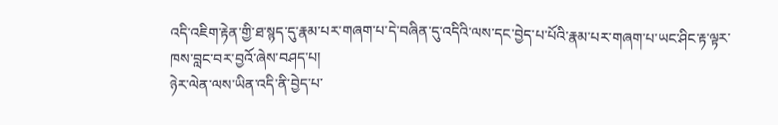འདི་འཇིག་རྟེན་གྱི་ཐ་སྙད་དུ་རྣམ་པར་གཞག་པ་དེ་བཞིན་དུ་འདིའི་ལས་དང་བྱེད་པ་པོའི་རྣམ་པར་གཞག་པ་ཡང་ཤིང་རྟ་ལྟར་ཁས་བླང་བར་བྱའོ་ཞེས་བཤད་པ།
ཉེར་ལེན་ལས་ཡིན་འདི་ནི་བྱེད་པ་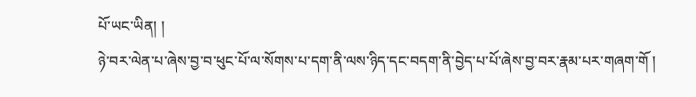པོ་ཡང་ཡིན། །
ཉེ་བར་ལེན་པ་ཞེས་བྱ་བ་ཕུང་པོ་ལ་སོགས་པ་དག་ནི་ལས་ཉིད་དང་བདག་ནི་བྱེད་པ་པོ་ཞེས་བྱ་བར་རྣམ་པར་གཞག་གོ །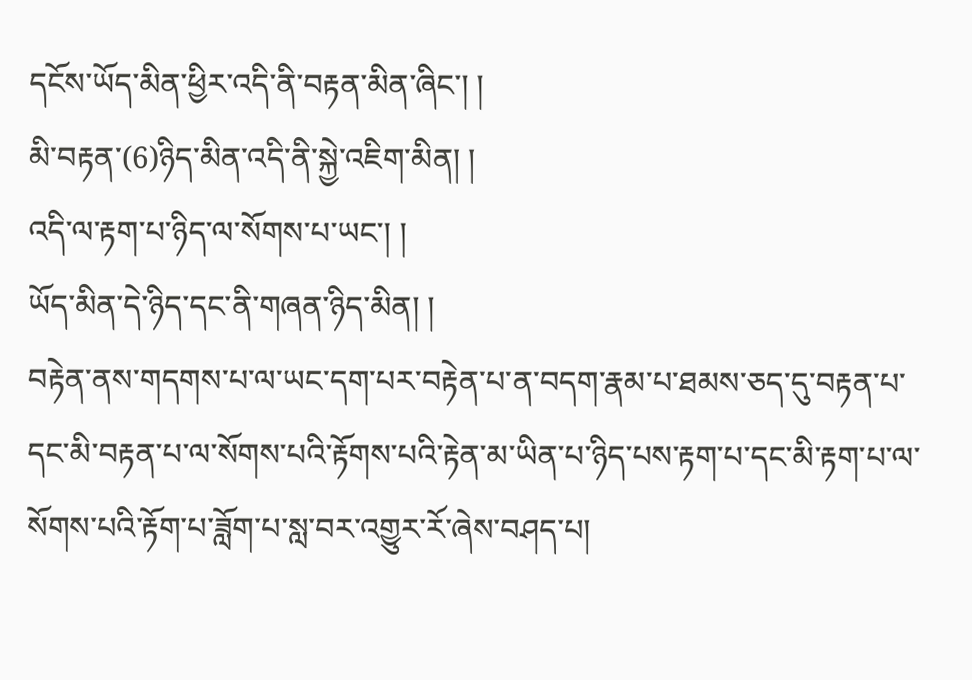དངོས་ཡོད་མིན་ཕྱིར་འདི་ནི་བརྟན་མིན་ཞིང་། །
མི་བརྟན་(6)ཉིད་མིན་འདི་ནི་སྐྱེ་འཇིག་མིན། །
འདི་ལ་རྟག་པ་ཉིད་ལ་སོགས་པ་ཡང་། །
ཡོད་མིན་དེ་ཉིད་དང་ནི་གཞན་ཉིད་མིན། །
བརྟེན་ནས་གདགས་པ་ལ་ཡང་དག་པར་བརྟེན་པ་ན་བདག་རྣམ་པ་ཐམས་ཅད་དུ་བརྟན་པ་དང་མི་བརྟན་པ་ལ་སོགས་པའི་རྟོགས་པའི་རྟེན་མ་ཡིན་པ་ཉིད་པས་རྟག་པ་དང་མི་རྟག་པ་ལ་སོགས་པའི་རྟོག་པ་ཟློག་པ་སླ་བར་འགྱུར་རོ་ཞེས་བཤད་པ།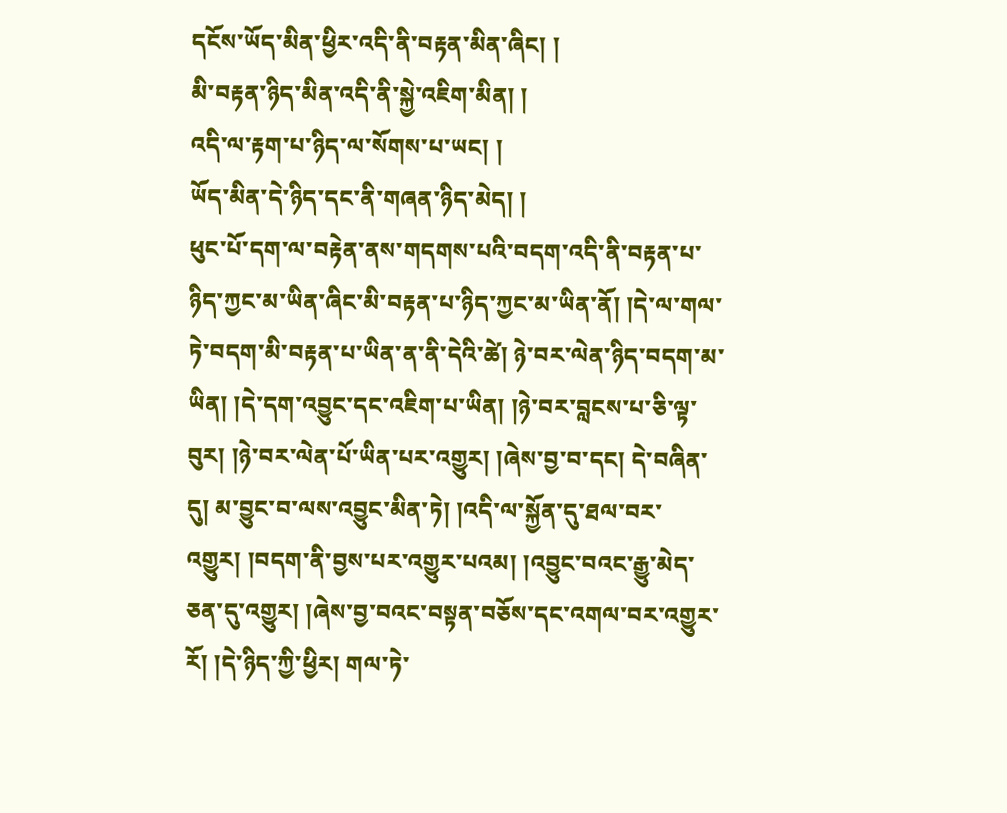དངོས་ཡོད་མིན་ཕྱིར་འདི་ནི་བརྟན་མིན་ཞིང། །
མི་བརྟན་ཉིད་མིན་འདི་ནི་སྐྱེ་འཇིག་མིན། །
འདི་ལ་རྟག་པ་ཉིད་ལ་སོགས་པ་ཡང། །
ཡོད་མིན་དེ་ཉིད་དང་ནི་གཞན་ཉིད་མེད། །
ཕུང་པོ་དག་ལ་བརྟེན་ནས་གདགས་པའི་བདག་འདི་ནི་བརྟན་པ་ཉིད་ཀྱང་མ་ཡིན་ཞིང་མི་བརྟན་པ་ཉིད་ཀྱང་མ་ཡིན་ནོ། །དེ་ལ་གལ་ཏེ་བདག་མི་བརྟན་པ་ཡིན་ན་ནི་དེའི་ཚེ། ཉེ་བར་ལེན་ཉིད་བདག་མ་ཡིན། །དེ་དག་འབྱུང་དང་འཇིག་པ་ཡིན། །ཉེ་བར་བླངས་པ་ཅི་ལྟ་བུར། །ཉེ་བར་ལེན་པོ་ཡིན་པར་འགྱུར། །ཞེས་བྱ་བ་དང། དེ་བཞིན་དུ། མ་བྱུང་བ་ལས་འབྱུང་མིན་ཏེ། །འདི་ལ་སྐྱོན་དུ་ཐལ་བར་འགྱུར། །བདག་ནི་བྱས་པར་འགྱུར་པའམ། །འབྱུང་བའང་རྒྱུ་མེད་ཅན་དུ་འགྱུར། །ཞེས་བྱ་བའང་བསྟན་བཅོས་དང་འགལ་བར་འགྱུར་རོ། །དེ་ཉིད་ཀྱི་ཕྱིར། གལ་ཏེ་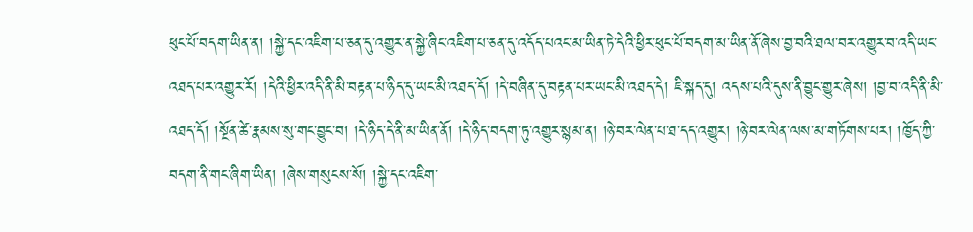ཕུང་པོ་བདག་ཡིན་ན། །སྐྱེ་དང་འཇིག་པ་ཅན་དུ་འགྱུར་ན་སྐྱེ་ཞིང་འཇིག་པ་ཅན་དུ་འདོད་པའང་མ་ཡིན་ཏེ་དེའི་ཕྱིར་ཕུང་པོ་བདག་མ་ཡིན་ནོ་ཞེས་བྱ་བའི་ཐལ་བར་འགྱུར་བ་འདི་ཡང་འཐད་པར་འགྱུར་རོ། །དེའི་ཕྱིར་འདི་ནི་མི་བརྟན་པ་ཉིད་དུ་ཡང་མི་འཐད་དོ། །དེ་བཞིན་དུ་བརྟན་པར་ཡང་མི་འཐད་དེ། ཇི་སྐད་དུ། འདས་པའི་དུས་ནི་བྱུང་གྱུར་ཞེས། །བྱ་བ་འདི་ནི་མི་འཐད་དོ། །སྔོན་ཚེ་རྣམས་སུ་གང་བྱུང་བ། །དེ་ཉིད་དེ་ནི་མ་ཡིན་ནོ། །དེ་ཉིད་བདག་ཏུ་འགྱུར་སྙམ་ན། །ཉེ་བར་ལེན་པ་ཐ་དད་འགྱུར། །ཉེ་བར་ལེན་ལས་མ་གཏོགས་པར། །ཁྱོད་ཀྱི་བདག་ནི་གང་ཞིག་ཡིན། །ཞེས་གསུངས་སོ། །སྐྱེ་དང་འཇིག་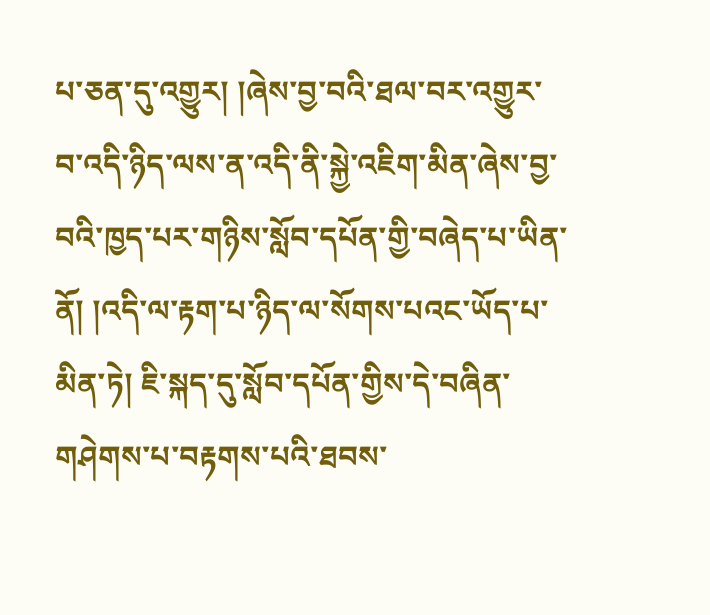པ་ཅན་དུ་འགྱུར། །ཞེས་བྱ་བའི་ཐལ་བར་འགྱུར་བ་འདི་ཉིད་ལས་ན་འདི་ནི་སྐྱེ་འཇིག་མིན་ཞེས་བྱ་བའི་ཁྱད་པར་གཉིས་སློབ་དཔོན་གྱི་བཞེད་པ་ཡིན་ནོ། །འདི་ལ་རྟག་པ་ཉིད་ལ་སོགས་པའང་ཡོད་པ་མིན་ཏེ། ཇི་སྐད་དུ་སློབ་དཔོན་གྱིས་དེ་བཞིན་གཤེགས་པ་བརྟགས་པའི་ཐབས་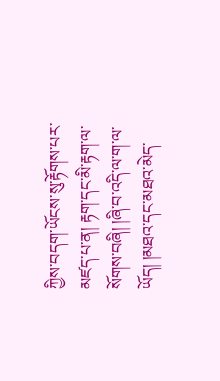ཀྱིས་བདག་ཡོངས་སུ་རྟོགས་པར་མཛད་པ་ན། རྟག་དང་མི་རྟག་ལ་སོགས་བཞི། །ཞི་བ་འདི་ལ་ག་ལ་ཡོད། །མཐའ་དང་མཐའ་མེད་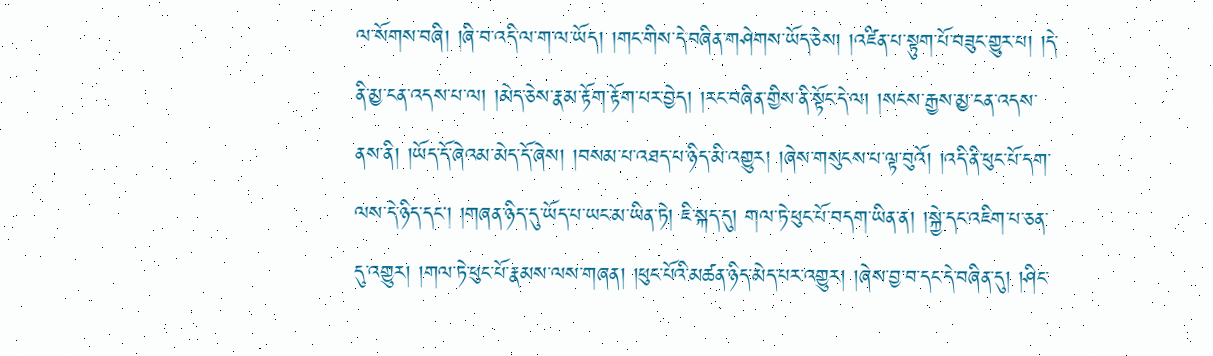ལ་སོགས་བཞི། །ཞི་བ་འདི་ལ་ག་ལ་ཡོད། །གང་གིས་དེ་བཞིན་གཤེགས་ཡོད་ཅེས། །འཛིན་པ་སྟུག་པོ་བཟུང་གྱུར་པ། །དེ་ནི་མྱ་ངན་འདས་པ་ལ། །མེད་ཅེས་རྣམ་རྟོག་རྟོག་པར་བྱེད། །རང་བཞིན་གྱིས་ནི་སྟོང་དེ་ལ། །སངས་རྒྱས་མྱ་ངན་འདས་ནས་ནི། །ཡོད་དོ་ཞེའམ་མེད་དོ་ཞེས། །བསམ་པ་འཐད་པ་ཉིད་མི་འགྱུར། །ཞེས་གསུངས་པ་ལྟ་བུའོ། །འདི་ནི་ཕུང་པོ་དག་ལས་དེ་ཉིད་དང། །གཞན་ཉིད་དུ་ཡོད་པ་ཡང་མ་ཡིན་ཏེ། ཇི་སྐད་དུ། གལ་ཏེ་ཕུང་པོ་བདག་ཡིན་ན། །སྐྱེ་དང་འཇིག་པ་ཅན་དུ་འགྱུར། །གལ་ཏེ་ཕུང་པོ་རྣམས་ལས་གཞན། །ཕུང་པོའི་མཚན་ཉིད་མེད་པར་འགྱུར། །ཞེས་བྱ་བ་དང་དེ་བཞིན་དུ། །ཤིང་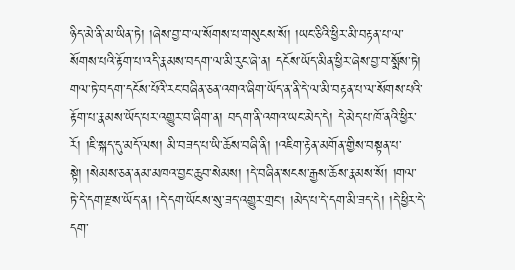ཉིད་མེ་ནི་མ་ཡིན་ཏེ། །ཞེས་བྱ་བ་ལ་སོགས་པ་གསུངས་སོ། །ཡང་ཅིའི་ཕྱིར་མི་བརྟན་པ་ལ་སོགས་པའི་རྟོག་པ་འདི་རྣམས་བདག་ལ་མི་རུང་ཞེ་ན། དངོས་ཡོད་མིན་ཕྱིར་ཞེས་བྱ་བ་སྨོས་ཏེ། གལ་ཏེ་བདག་དངོས་པོའི་རང་བཞིན་ཅན་འགའ་ཞིག་ཡོད་ན་ནི་དེ་ལ་མི་བརྟན་པ་ལ་སོགས་པའི་རྟོག་པ་རྣམས་ཡོད་པར་འགྱུར་བ་ཞིག་ན། བདག་ནི་འགའ་ཡང་མེད་དེ། དེ་མེད་པ་ཁོ་ནའི་ཕྱིར་རོ། །ཇི་སྐད་དུ་མདོ་ལས། མི་བཟད་པ་ཡི་ཆོས་བཞི་ནི། །འཇིག་རྟེན་མགོན་གྱིས་བསྟན་པ་སྟེ། །སེམས་ཅན་ནམ་མཁའ་བྱང་ཆུབ་སེམས། །དེ་བཞིན་སངས་རྒྱས་ཆོས་རྣམས་སོ། །གལ་ཏེ་དེ་དག་རྫས་ཡོད་ན། །དེ་དག་ཡོངས་སུ་ཟད་འགྱུར་གྲང། །མེད་པ་དེ་དག་མི་ཟད་དེ། །དེ་ཕྱིར་དེ་དག་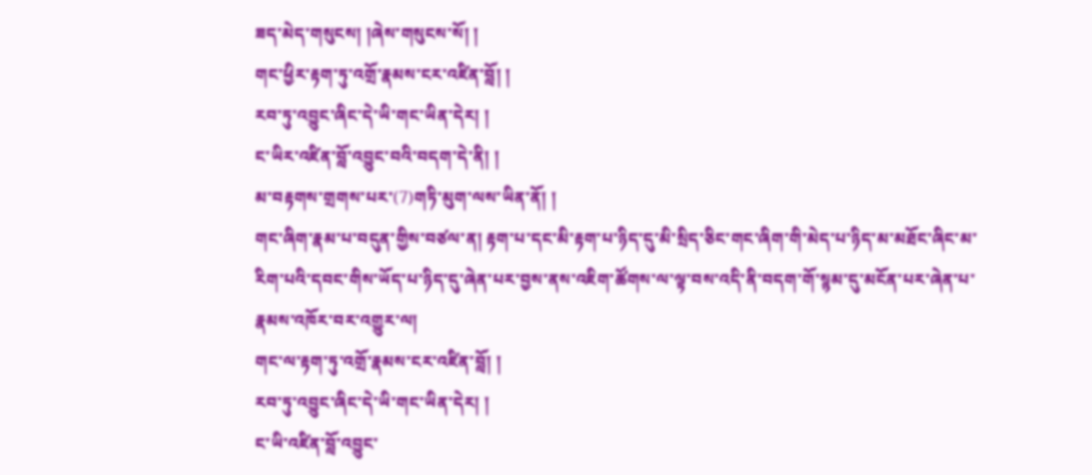ཟད་མེད་གསུངས། །ཞེས་གསུངས་སོ། །
གང་ཕྱིར་རྟག་ཏུ་འགྲོ་རྣམས་ངར་འཛིན་བློ། །
རབ་ཏུ་འབྱུང་ཞིང་དེ་ཡི་གང་ཡིན་དེར། །
ང་ཡིར་འཛིན་བློ་འབྱུང་བའི་བདག་དེ་ནི། །
མ་བརྟགས་གྲགས་པར་(7)གཏི་མུག་ལས་ཡིན་ནོ། །
གང་ཞིག་རྣམ་པ་བདུན་གྱིས་བཙལ་ན། རྟག་པ་དང་མི་རྟག་པ་ཉིད་དུ་མི་སྲིད་ཅིང་གང་ཞིག་གི་མེད་པ་ཉིད་མ་མཐོང་ཞིང་མ་རིག་པའི་དབང་གིས་ཡོད་པ་ཉིད་དུ་ཞེན་པར་བྱས་ནས་འཇིག་ཚོགས་ལ་ལྟ་བས་འདི་ནི་བདག་གོ་སྙམ་དུ་མངོན་པར་ཞེན་པ་རྣམས་འཁོར་བར་འགྱུར་ལ།
གང་ལ་རྟག་ཏུ་འགྲོ་རྣམས་ངར་འཛིན་བློ། །
རབ་ཏུ་འབྱུང་ཞིང་དེ་ཡི་གང་ཡིན་དེར། །
ང་ཡི་འཛིན་བློ་འབྱུང་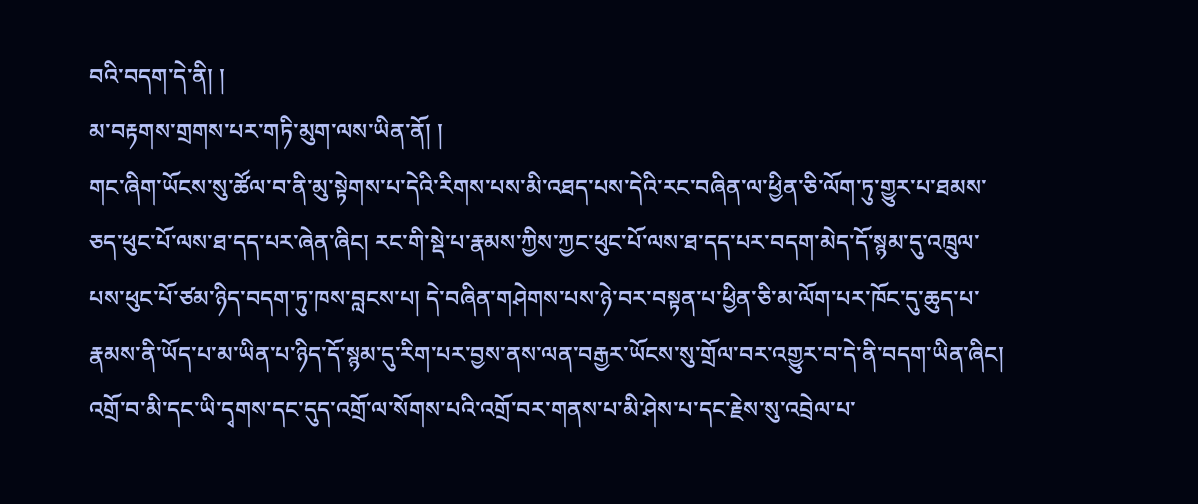བའི་བདག་དེ་ནི། །
མ་བརྟགས་གྲགས་པར་གཏི་མུག་ལས་ཡིན་ནོ། །
གང་ཞིག་ཡོངས་སུ་ཚོལ་བ་ནི་མུ་སྟེགས་པ་དེའི་རིགས་པས་མི་འཐད་པས་དེའི་རང་བཞིན་ལ་ཕྱིན་ཅི་ལོག་ཏུ་གྱུར་པ་ཐམས་ཅད་ཕུང་པོ་ལས་ཐ་དད་པར་ཞེན་ཞིང། རང་གི་སྡེ་པ་རྣམས་ཀྱིས་ཀྱང་ཕུང་པོ་ལས་ཐ་དད་པར་བདག་མེད་དོ་སྙམ་དུ་འཁྲུལ་པས་ཕུང་པོ་ཙམ་ཉིད་བདག་ཏུ་ཁས་བླངས་པ། དེ་བཞིན་གཤེགས་པས་ཉེ་བར་བསྟན་པ་ཕྱིན་ཅི་མ་ལོག་པར་ཁོང་དུ་ཆུད་པ་རྣམས་ནི་ཡོད་པ་མ་ཡིན་པ་ཉིད་དོ་སྙམ་དུ་རིག་པར་བྱས་ནས་ལན་བརྒྱར་ཡོངས་སུ་གྲོལ་བར་འགྱུར་བ་དེ་ནི་བདག་ཡིན་ཞིང། འགྲོ་བ་མི་དང་ཡི་དྭགས་དང་དུད་འགྲོ་ལ་སོགས་པའི་འགྲོ་བར་གནས་པ་མི་ཤེས་པ་དང་རྗེས་སུ་འབྲེལ་པ་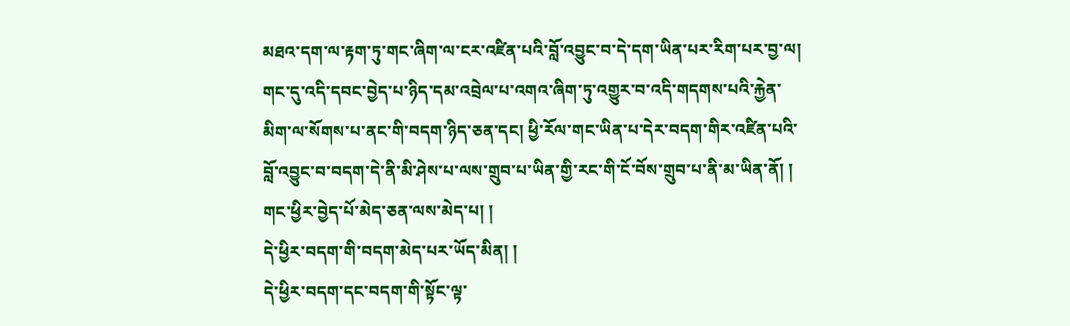མཐའ་དག་ལ་རྟག་ཏུ་གང་ཞིག་ལ་ངར་འཛིན་པའི་བློ་འབྱུང་བ་དེ་དག་ཡིན་པར་རིག་པར་བྱ་ལ། གང་དུ་འདི་དབང་བྱེད་པ་ཉིད་དམ་འབྲེལ་པ་འགའ་ཞིག་ཏུ་འགྱུར་བ་འདི་གདགས་པའི་རྐྱེན་མིག་ལ་སོགས་པ་ནང་གི་བདག་ཉིད་ཅན་དང། ཕྱི་རོལ་གང་ཡིན་པ་དེར་བདག་གིར་འཛིན་པའི་བློ་འབྱུང་བ་བདག་དེ་ནི་མི་ཤེས་པ་ལས་གྲུབ་པ་ཡིན་གྱི་རང་གི་ངོ་བོས་གྲུབ་པ་ནི་མ་ཡིན་ནོ། །
གང་ཕྱིར་བྱེད་པོ་མེད་ཅན་ལས་མེད་པ། །
དེ་ཕྱིར་བདག་གི་བདག་མེད་པར་ཡོད་མིན། །
དེ་ཕྱིར་བདག་དང་བདག་གི་སྟོང་ལྟ་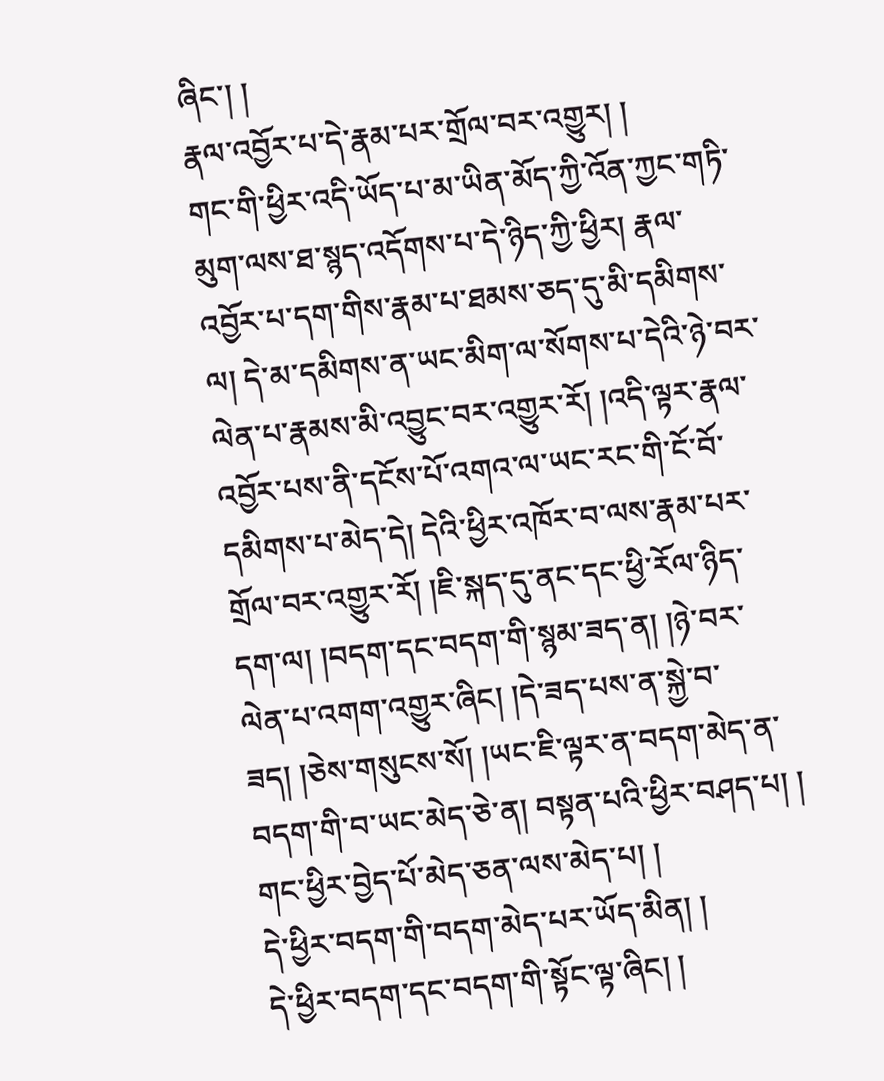ཞིང་། །
རྣལ་འབྱོར་པ་དེ་རྣམ་པར་གྲོལ་བར་འགྱུར། །
གང་གི་ཕྱིར་འདི་ཡོད་པ་མ་ཡིན་མོད་ཀྱི་འོན་ཀྱང་གཏི་མུག་ལས་ཐ་སྙད་འདོགས་པ་དེ་ཉིད་ཀྱི་ཕྱིར། རྣལ་འབྱོར་པ་དག་གིས་རྣམ་པ་ཐམས་ཅད་དུ་མི་དམིགས་ལ། དེ་མ་དམིགས་ན་ཡང་མིག་ལ་སོགས་པ་དེའི་ཉེ་བར་ལེན་པ་རྣམས་མི་འབྱུང་བར་འགྱུར་རོ། །འདི་ལྟར་རྣལ་འབྱོར་པས་ནི་དངོས་པོ་འགའ་ལ་ཡང་རང་གི་ངོ་བོ་དམིགས་པ་མེད་དེ། དེའི་ཕྱིར་འཁོར་བ་ལས་རྣམ་པར་གྲོལ་བར་འགྱུར་རོ། །ཇི་སྐད་དུ་ནང་དང་ཕྱི་རོལ་ཉིད་དག་ལ། །བདག་དང་བདག་གི་སྙམ་ཟད་ན། །ཉེ་བར་ལེན་པ་འགག་འགྱུར་ཞིང། །དེ་ཟད་པས་ན་སྐྱེ་བ་ཟད། །ཅེས་གསུངས་སོ། །ཡང་ཇི་ལྟར་ན་བདག་མེད་ན་བདག་གི་བ་ཡང་མེད་ཅེ་ན། བསྟན་པའི་ཕྱིར་བཤད་པ། །
གང་ཕྱིར་བྱེད་པོ་མེད་ཅན་ལས་མེད་པ། །
དེ་ཕྱིར་བདག་གི་བདག་མེད་པར་ཡོད་མིན། །
དེ་ཕྱིར་བདག་དང་བདག་གི་སྟོང་ལྟ་ཞིང། །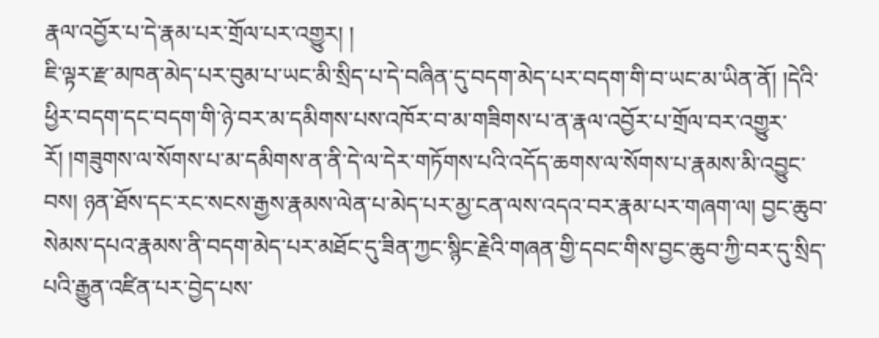རྣལ་འབྱོར་པ་དེ་རྣམ་པར་གྲོལ་པར་འགྱུར། །
ཇི་ལྟར་རྫ་མཁན་མེད་པར་བུམ་པ་ཡང་མི་སྲིད་པ་དེ་བཞིན་དུ་བདག་མེད་པར་བདག་གི་བ་ཡང་མ་ཡིན་ནོ། །དེའི་ཕྱིར་བདག་དང་བདག་གི་ཉེ་བར་མ་དམིགས་པས་འཁོར་བ་མ་གཟིགས་པ་ན་རྣལ་འབྱོར་པ་གྲོལ་བར་འགྱུར་རོ། །གཟུགས་ལ་སོགས་པ་མ་དམིགས་ན་ནི་དེ་ལ་དེར་གཏོགས་པའི་འདོད་ཆགས་ལ་སོགས་པ་རྣམས་མི་འབྱུང་བས། ཉན་ཐོས་དང་རང་སངས་རྒྱས་རྣམས་ལེན་པ་མེད་པར་མྱ་ངན་ལས་འདའ་བར་རྣམ་པར་གཞག་ལ། བྱང་ཆུབ་སེམས་དཔའ་རྣམས་ནི་བདག་མེད་པར་མཐོང་དུ་ཟིན་ཀྱང་སྙིང་རྗེའི་གཞན་གྱི་དབང་གིས་བྱང་ཆུབ་ཀྱི་བར་དུ་སྲིད་པའི་རྒྱུན་འཛིན་པར་བྱེད་པས་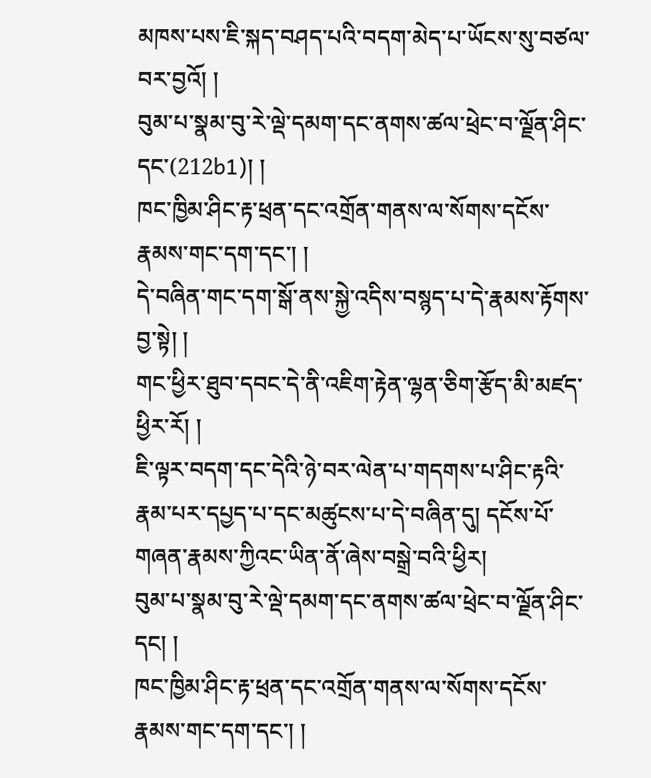མཁས་པས་ཇི་སྐད་བཤད་པའི་བདག་མེད་པ་ཡོངས་སུ་བཙལ་བར་བྱའོ། །
བུམ་པ་སྣམ་བུ་རེ་ལྡེ་དམག་དང་ནགས་ཚལ་ཕྲེང་བ་ལྗོན་ཤིང་དང་(212b1)། །
ཁང་ཁྱིམ་ཤིང་རྟ་ཕྲན་དང་འགྲོན་གནས་ལ་སོགས་དངོས་རྣམས་གང་དག་དང་། །
དེ་བཞིན་གང་དག་སྒོ་ནས་སྐྱེ་འདིས་བསྙད་པ་དེ་རྣམས་རྟོགས་བྱ་སྟེ། །
གང་ཕྱིར་ཐུབ་དབང་དེ་ནི་འཇིག་རྟེན་ལྷན་ཅིག་རྩོད་མི་མཛད་ཕྱིར་རོ། །
ཇི་ལྟར་བདག་དང་དེའི་ཉེ་བར་ལེན་པ་གདགས་པ་ཤིང་རྟའི་རྣམ་པར་དཔྱད་པ་དང་མཚུངས་པ་དེ་བཞིན་དུ། དངོས་པོ་གཞན་རྣམས་ཀྱིའང་ཡིན་ནོ་ཞེས་བསྒྲེ་བའི་ཕྱིར།
བུམ་པ་སྣམ་བུ་རེ་ལྡེ་དམག་དང་ནགས་ཚལ་ཕྲེང་བ་ལྗོན་ཤིང་དང། །
ཁང་ཁྱིམ་ཤིང་རྟ་ཕྲན་དང་འགྲོན་གནས་ལ་སོགས་དངོས་རྣམས་གང་དག་དང་། །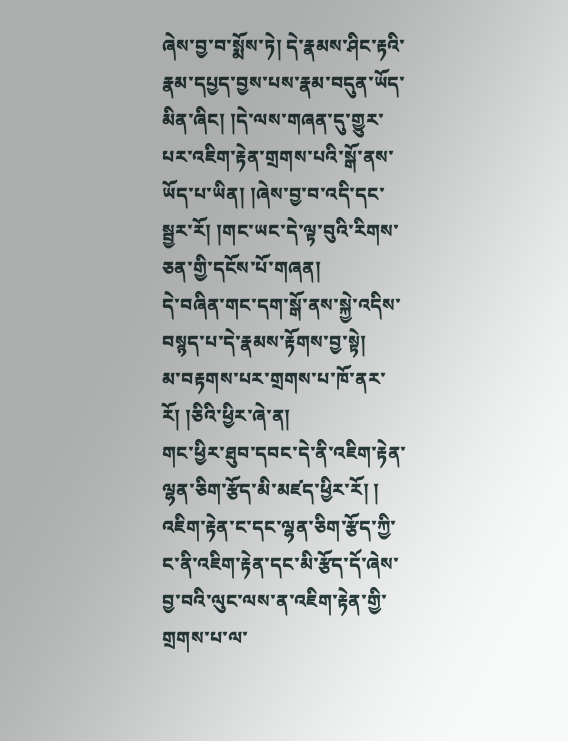ཞེས་བྱ་བ་སྨོས་ཏེ། དེ་རྣམས་ཤིང་རྟའི་རྣམ་དཔྱད་བྱས་པས་རྣམ་བདུན་ཡོད་མིན་ཞིང། །དེ་ལས་གཞན་དུ་གྱུར་པར་འཇིག་རྟེན་གྲགས་པའི་སྒོ་ནས་ཡོད་པ་ཡིན། །ཞེས་བྱ་བ་འདི་དང་སྦྱར་རོ། །གང་ཡང་དེ་ལྟ་བུའི་རིགས་ཅན་གྱི་དངོས་པོ་གཞན།
དེ་བཞིན་གང་དག་སྒོ་ནས་སྐྱེ་འདིས་བསྙད་པ་དེ་རྣམས་རྟོགས་བྱ་སྟེ།
མ་བརྟགས་པར་གྲགས་པ་ཁོ་ནར་རོ། །ཅིའི་ཕྱིར་ཞེ་ན།
གང་ཕྱིར་ཐུབ་དབང་དེ་ནི་འཇིག་རྟེན་ལྷན་ཅིག་རྩོད་མི་མཛད་ཕྱིར་རོ། །
འཇིག་རྟེན་ང་དང་ལྷན་ཅིག་རྩོད་ཀྱི་ང་ནི་འཇིག་རྟེན་དང་མི་རྩོད་དོ་ཞེས་བྱ་བའི་ལུང་ལས་ན་འཇིག་རྟེན་གྱི་གྲགས་པ་ལ་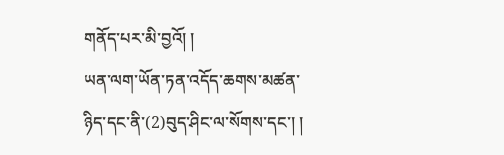གནོད་པར་མི་བྱའོ། །
ཡན་ལག་ཡོན་ཏན་འདོད་ཆགས་མཚན་ཉིད་དང་ནི་(2)བུད་ཤིང་ལ་སོགས་དང་། །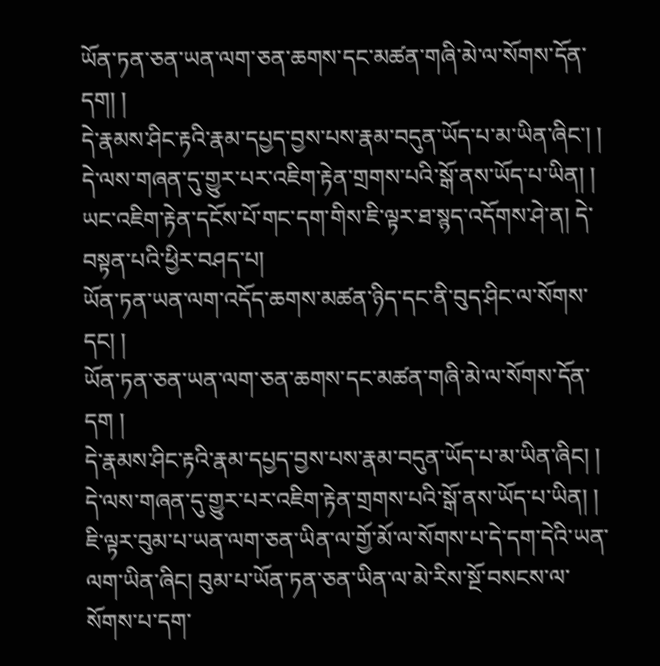ཡོན་ཏན་ཅན་ཡན་ལག་ཅན་ཆགས་དང་མཚན་གཞི་མེ་ལ་སོགས་དོན་དག། །
དེ་རྣམས་ཤིང་རྟའི་རྣམ་དཔྱད་བྱས་པས་རྣམ་བདུན་ཡོད་པ་མ་ཡིན་ཞིང་། །
དེ་ལས་གཞན་དུ་གྱུར་པར་འཇིག་རྟེན་གྲགས་པའི་སྒོ་ནས་ཡོད་པ་ཡིན། །
ཡང་འཇིག་རྟེན་དངོས་པོ་གང་དག་གིས་ཇི་ལྟར་ཐ་སྙད་འདོགས་ཤེ་ན། དེ་བསྟན་པའི་ཕྱིར་བཤད་པ།
ཡོན་ཏན་ཡན་ལག་འདོད་ཆགས་མཚན་ཉིད་དང་ནི་བུད་ཤིང་ལ་སོགས་དང། །
ཡོན་ཏན་ཅན་ཡན་ལག་ཅན་ཆགས་དང་མཚན་གཞི་མེ་ལ་སོགས་དོན་དག །
དེ་རྣམས་ཤིང་རྟའི་རྣམ་དཔྱད་བྱས་པས་རྣམ་བདུན་ཡོད་པ་མ་ཡིན་ཞིང། །
དེ་ལས་གཞན་དུ་གྱུར་པར་འཇིག་རྟེན་གྲགས་པའི་སྒོ་ནས་ཡོད་པ་ཡིན། །
ཇི་ལྟར་བུམ་པ་ཡན་ལག་ཅན་ཡིན་ལ་གྱོ་མོ་ལ་སོགས་པ་དེ་དག་དེའི་ཡན་ལག་ཡིན་ཞིང། བུམ་པ་ཡོན་ཏན་ཅན་ཡིན་ལ་མེ་རིས་སྔོ་བསངས་ལ་སོགས་པ་དག་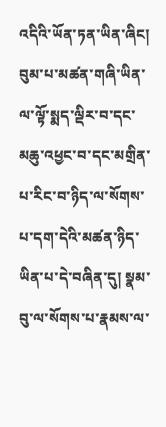འདིའི་ཡོན་ཏན་ཡིན་ཞིང། བུམ་པ་མཚན་གཞི་ཡིན་ལ་ལྟོ་སྨད་ལྡིར་བ་དང་མཆུ་འཕྱང་བ་དང་མགྲིན་པ་རིང་བ་ཉིད་ལ་སོགས་པ་དག་དེའི་མཚན་ཉིད་ཡིན་པ་དེ་བཞིན་དུ། སྣམ་བུ་ལ་སོགས་པ་རྣམས་ལ་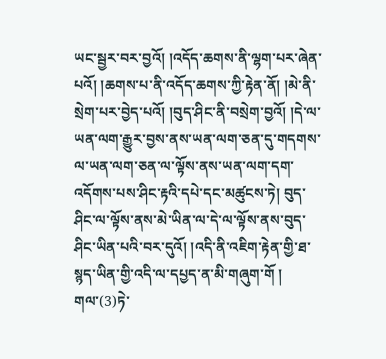ཡང་སྦྱར་བར་བྱའོ། །འདོད་ཆགས་ནི་ལྷག་པར་ཞེན་པའོ། །ཆགས་པ་ནི་འདོད་ཆགས་ཀྱི་རྟེན་ནོ། །མེ་ནི་སྲེག་པར་བྱེད་པའོ། །བུད་ཤིང་ནི་བསྲེག་བྱའོ། །དེ་ལ་ཡན་ལག་རྒྱུར་བྱས་ནས་ཡན་ལག་ཅན་དུ་གདགས་ལ་ཡན་ལག་ཅན་ལ་ལྟོས་ནས་ཡན་ལག་དག་འདོགས་པས་ཤིང་རྟའི་དཔེ་དང་མཚུངས་ཏེ། བུད་ཤིང་ལ་ལྟོས་ནས་མེ་ཡིན་ལ་དེ་ལ་ལྟོས་ནས་བུད་ཤིང་ཡིན་པའི་བར་དུའོ། །འདི་ནི་འཇིག་རྟེན་གྱི་ཐ་སྙད་ཡིན་གྱི་འདི་ལ་དཔྱད་ན་མི་གཞུག་གོ །
གལ་(3)ཏེ་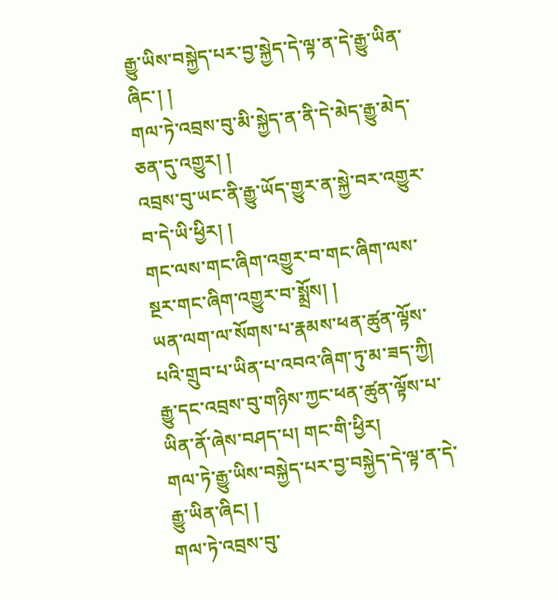རྒྱུ་ཡིས་བསྐྱེད་པར་བྱ་སྐྱེད་དེ་ལྟ་ན་དེ་རྒྱུ་ཡིན་ཞིང་། །
གལ་ཏེ་འབྲས་བུ་མི་སྐྱེད་ན་ནི་དེ་མེད་རྒྱུ་མེད་ཅན་དུ་འགྱུར། །
འབྲས་བུ་ཡང་ནི་རྒྱུ་ཡོད་གྱུར་ན་སྐྱེ་བར་འགྱུར་བ་དེ་ཡི་ཕྱིར། །
གང་ལས་གང་ཞིག་འགྱུར་བ་གང་ཞིག་ལས་སྔར་གང་ཞིག་འགྱུར་བ་སྨྲོས། །
ཡན་ལག་ལ་སོགས་པ་རྣམས་ཕན་ཚུན་ལྟོས་པའི་གྲུབ་པ་ཡིན་པ་འབའ་ཞིག་ཏུ་མ་ཟད་ཀྱི། རྒྱུ་དང་འབྲས་བུ་གཉིས་ཀྱང་ཕན་ཚུན་ལྟོས་པ་ཡིན་ནོ་ཞེས་བཤད་པ། གང་གི་ཕྱིར།
གལ་ཏེ་རྒྱུ་ཡིས་བསྐྱེད་པར་བྱ་བསྐྱེད་དེ་ལྟ་ན་དེ་རྒྱུ་ཡིན་ཞིང། །
གལ་ཏེ་འབྲས་བུ་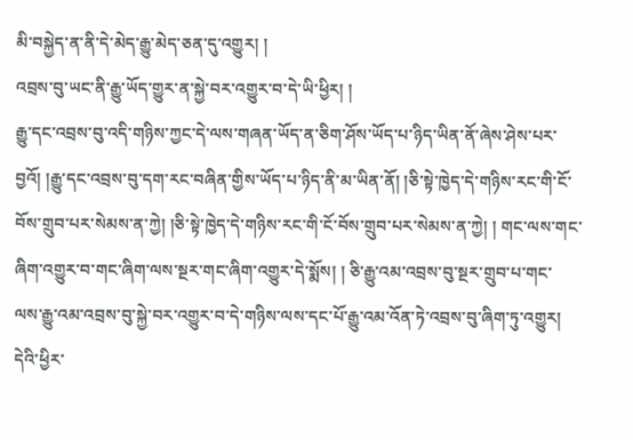མི་བསྐྱེད་ན་ནི་དེ་མེད་རྒྱུ་མེད་ཅན་དུ་འགྱུར། །
འབྲས་བུ་ཡང་ནི་རྒྱུ་ཡོད་གྱུར་ན་སྐྱེ་བར་འགྱུར་བ་དེ་ཡི་ཕྱིར། །
རྒྱུ་དང་འབྲས་བུ་འདི་གཉིས་ཀྱང་དེ་ལས་གཞན་ཡོད་ན་ཅིག་ཤོས་ཡོད་པ་ཉིད་ཡིན་ནོ་ཞེས་ཤེས་པར་བྱའོ། །རྒྱུ་དང་འབྲས་བུ་དག་རང་བཞིན་གྱིས་ཡོད་པ་ཉིད་ནི་མ་ཡིན་ནོ། །ཅི་སྟེ་ཁྱེད་དེ་གཉིས་རང་གི་ངོ་བོས་གྲུབ་པར་སེམས་ན་ཀྱེ། །ཅི་སྟེ་ཁྱེད་དེ་གཉིས་རང་གི་ངོ་བོས་གྲུབ་པར་སེམས་ན་ཀྱེ། ། གང་ལས་གང་ཞིག་འགྱུར་བ་གང་ཞིག་ལས་སྔར་གང་ཞིག་འགྱུར་དེ་སྨོས། ། ཅི་རྒྱུ་འམ་འབྲས་བུ་སྔར་གྲུབ་པ་གང་ལས་རྒྱུ་འམ་འབྲས་བུ་སྐྱེ་བར་འགྱུར་བ་དེ་གཉིས་ལས་དང་པོ་རྒྱུ་འམ་འོན་ཏེ་འབྲས་བུ་ཞིག་ཏུ་འགྱུར། དེའི་ཕྱིར་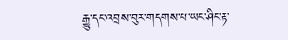རྒྱུ་དང་འབྲས་བུར་གདགས་པ་ཡང་ཤིང་རྟ་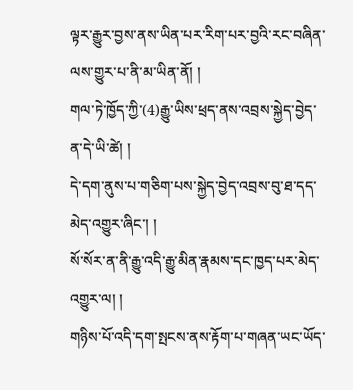ལྟར་རྒྱུར་བྱས་ནས་ཡིན་པར་རིག་པར་བྱའི་རང་བཞིན་ལས་གྱུར་པ་ནི་མ་ཡིན་ནོ། །
གལ་ཏེ་ཁྱོད་ཀྱི་(4)རྒྱུ་ཡིས་ཕྲད་ནས་འབྲས་སྐྱེད་བྱེད་ན་དེ་ཡི་ཚེ། །
དེ་དག་ནུས་པ་གཅིག་པས་སྐྱེད་བྱེད་འབྲས་བུ་ཐ་དད་མེད་འགྱུར་ཞིང་། །
སོ་སོར་ན་ནི་རྒྱུ་འདི་རྒྱུ་མིན་རྣམས་དང་ཁྱད་པར་མེད་འགྱུར་ལ། །
གཉིས་པོ་འདི་དག་སྤངས་ནས་རྟོག་པ་གཞན་ཡང་ཡོད་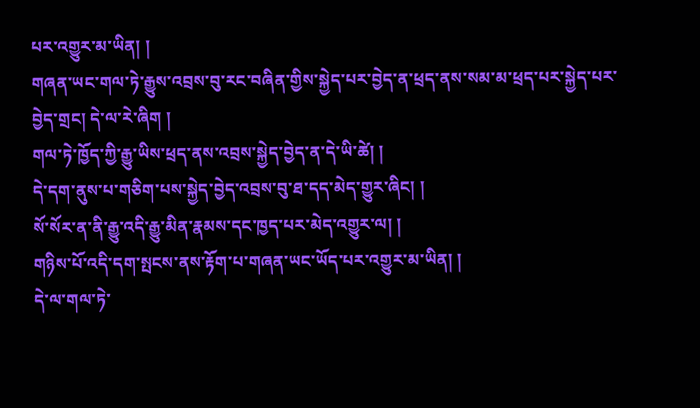པར་འགྱུར་མ་ཡིན། །
གཞན་ཡང་གལ་ཏེ་རྒྱུས་འབྲས་བུ་རང་བཞིན་གྱིས་སྐྱེད་པར་བྱེད་ན་ཕྲད་ནས་སམ་མ་ཕྲད་པར་སྐྱེད་པར་བྱེད་གྲང། དེ་ལ་རེ་ཞིག །
གལ་ཏེ་ཁྱོད་ཀྱི་རྒྱུ་ཡིས་ཕྲད་ནས་འབྲས་སྐྱེད་བྱེད་ན་དེ་ཡི་ཚེ། །
དེ་དག་ནུས་པ་གཅིག་པས་སྐྱེད་བྱེད་འབྲས་བུ་ཐ་དད་མེད་གྱུར་ཞིང། །
སོ་སོར་ན་ནི་རྒྱུ་འདི་རྒྱུ་མིན་རྣམས་དང་ཁྱད་པར་མེད་འགྱུར་ལ། །
གཉིས་པོ་འདི་དག་སྤངས་ནས་རྟོག་པ་གཞན་ཡང་ཡོད་པར་འགྱུར་མ་ཡིན། །
དེ་ལ་གལ་ཏེ་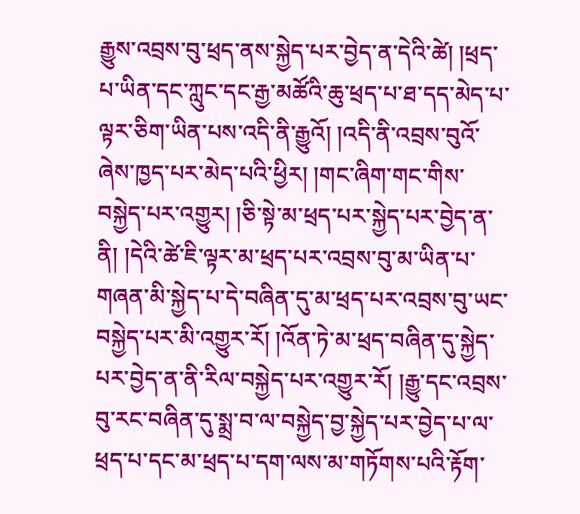རྒྱུས་འབྲས་བུ་ཕྲད་ནས་སྐྱེད་པར་བྱེད་ན་དེའི་ཚེ། །ཕྲད་པ་ཡིན་དང་ཀླུང་དང་རྒྱ་མཚོའི་ཆུ་ཕྲད་པ་ཐ་དད་མེད་པ་ལྟར་ཅིག་ཡིན་པས་འདི་ནི་རྒྱུའོ། །འདི་ནི་འབྲས་བུའོ་ཞེས་ཁྱད་པར་མེད་པའི་ཕྱིར། །གང་ཞིག་གང་གིས་བསྐྱེད་པར་འགྱུར། །ཅི་སྟེ་མ་ཕྲད་པར་སྐྱེད་པར་བྱེད་ན་ནི། །དེའི་ཚེ་ཇི་ལྟར་མ་ཕྲད་པར་འབྲས་བུ་མ་ཡིན་པ་གཞན་མི་སྐྱེད་པ་དེ་བཞིན་དུ་མ་ཕྲད་པར་འབྲས་བུ་ཡང་བསྐྱེད་པར་མི་འགྱུར་རོ། །འོན་ཏེ་མ་ཕྲད་བཞིན་དུ་སྐྱེད་པར་བྱེད་ན་ནི་རིལ་བསྐྱེད་པར་འགྱུར་རོ། །རྒྱུ་དང་འབྲས་བུ་རང་བཞིན་དུ་སྨྲ་བ་ལ་བསྐྱེད་བྱ་སྐྱེད་པར་བྱེད་པ་ལ་ཕྲད་པ་དང་མ་ཕྲད་པ་དག་ལས་མ་གཏོགས་པའི་རྟོག་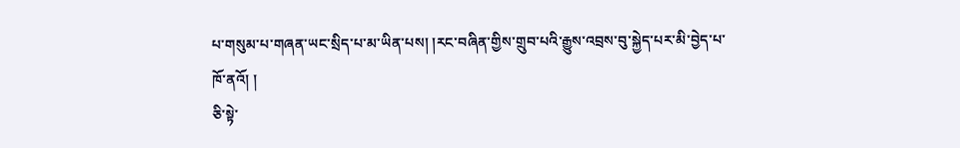པ་གསུམ་པ་གཞན་ཡང་སྲིད་པ་མ་ཡིན་པས། །རང་བཞིན་གྱིས་གྲུབ་པའི་རྒྱུས་འབྲས་བུ་སྐྱེད་པར་མི་བྱེད་པ་ཁོ་ནའོ། །
ཅི་སྟེ་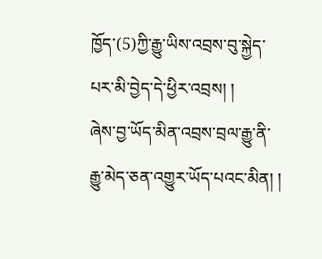ཁྱོད་(5)ཀྱི་རྒྱུ་ཡིས་འབྲས་བུ་སྐྱེད་པར་མི་བྱེད་དེ་ཕྱིར་འབྲས། །
ཞེས་བྱ་ཡོད་མིན་འབྲས་བྲལ་རྒྱུ་ནི་རྒྱུ་མེད་ཅན་འགྱུར་ཡོད་པའང་མིན། །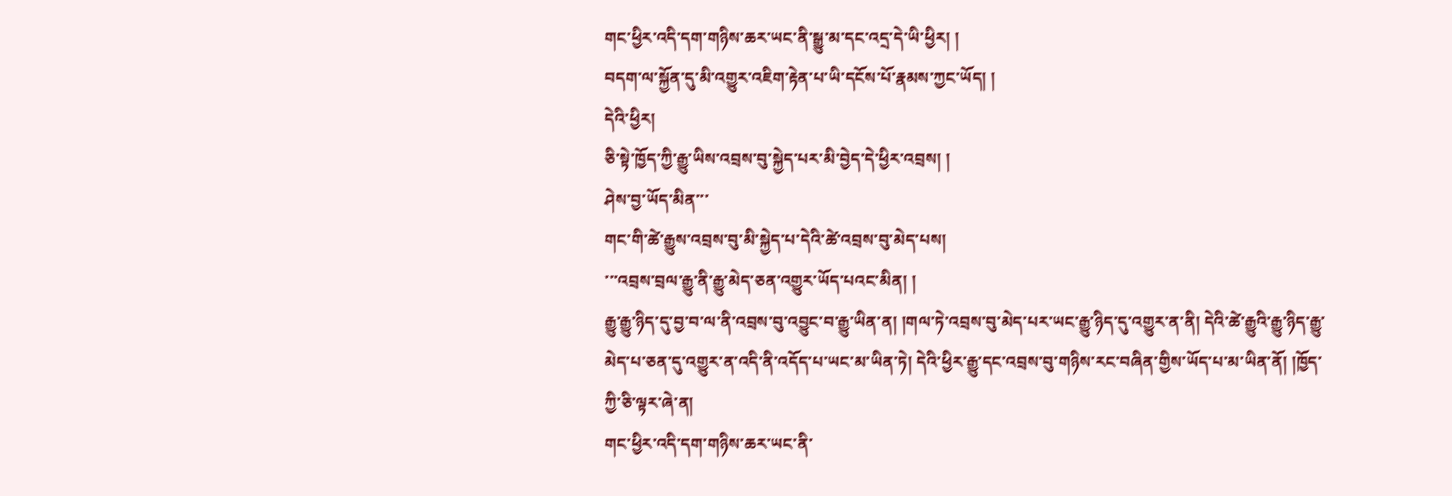གང་ཕྱིར་འདི་དག་གཉིས་ཆར་ཡང་ནི་སྒྱུ་མ་དང་འདྲ་དེ་ཡི་ཕྱིར། །
བདག་ལ་སྐྱོན་དུ་མི་འགྱུར་འཇིག་རྟེན་པ་ཡི་དངོས་པོ་རྣམས་ཀྱང་ཡོད། །
དེའི་ཕྱིར།
ཅི་སྟེ་ཁྱོད་ཀྱི་རྒྱུ་ཡིས་འབྲས་བུ་སྐྱེད་པར་མི་བྱེད་དེ་ཕྱིར་འབྲས། །
ཤེས་བྱ་ཡོད་མིན་་་
གང་གི་ཚེ་རྒྱུས་འབྲས་བུ་མི་སྐྱེད་པ་དེའི་ཚེ་འབྲས་བུ་མེད་པས།
་་་འབྲས་བྲལ་རྒྱུ་ནི་རྒྱུ་མེད་ཅན་འགྱུར་ཡོད་པའང་མིན། །
རྒྱུ་རྒྱུ་ཉིད་དུ་བྱ་བ་ལ་ནི་འབྲས་བུ་འབྱུང་བ་རྒྱུ་ཡིན་ན། །གལ་ཏེ་འབྲས་བུ་མེད་པར་ཡང་རྒྱུ་ཉིད་དུ་འགྱུར་ན་ནི། དེའི་ཚེ་རྒྱུའི་རྒྱུ་ཉིད་རྒྱུ་མེད་པ་ཅན་དུ་འགྱུར་ན་འདི་ནི་འདོད་པ་ཡང་མ་ཡིན་ཏེ། དེའི་ཕྱིར་རྒྱུ་དང་འབྲས་བུ་གཉིས་རང་བཞིན་གྱིས་ཡོད་པ་མ་ཡིན་ནོ། །ཁྱོད་ཀྱི་ཅི་ལྟར་ཞེ་ན།
གང་ཕྱིར་འདི་དག་གཉིས་ཆར་ཡང་ནི་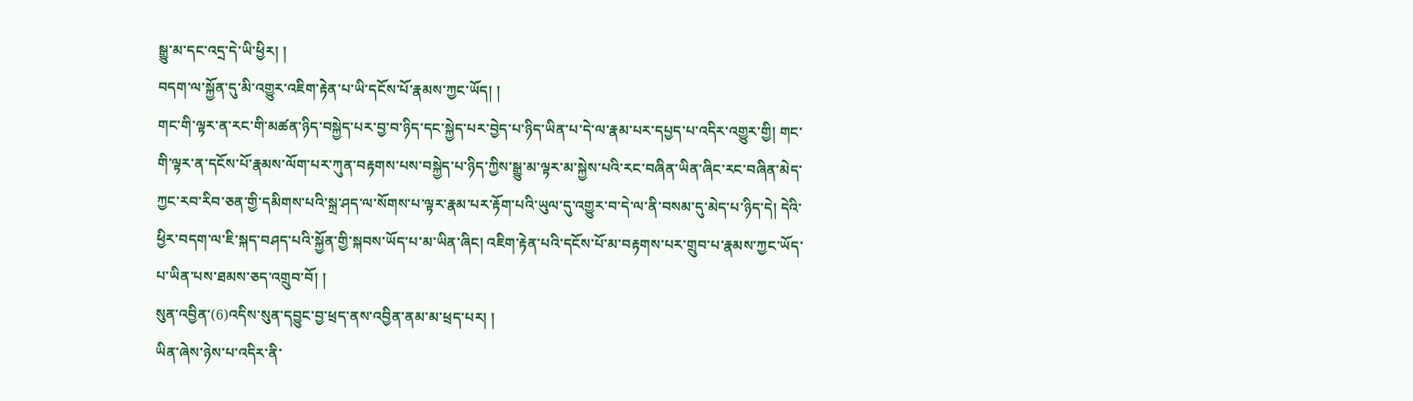སྒྱུ་མ་དང་འདྲ་དེ་ཡི་ཕྱིར། །
བདག་ལ་སྐྱོན་དུ་མི་འགྱུར་འཇིག་རྟེན་པ་ཡི་དངོས་པོ་རྣམས་ཀྱང་ཡོད། །
གང་གི་ལྟར་ན་རང་གི་མཚན་ཉིད་བསྐྱེད་པར་བྱ་བ་ཉིད་དང་སྐྱེད་པར་བྱེད་པ་ཉིད་ཡིན་པ་དེ་ལ་རྣམ་པར་དཔྱད་པ་འདིར་འགྱུར་གྱི། གང་གི་ལྟར་ན་དངོས་པོ་རྣམས་ལོག་པར་ཀུན་བརྟགས་པས་བསྐྱེད་པ་ཉིད་ཀྱིས་སྒྱུ་མ་ལྟར་མ་སྐྱེས་པའི་རང་བཞིན་ཡིན་ཞིང་རང་བཞིན་མེད་ཀྱང་རབ་རིབ་ཅན་གྱི་དམིགས་པའི་སྐྲ་ཤད་ལ་སོགས་པ་ལྟར་རྣམ་པར་རྟོག་པའི་ཡུལ་དུ་འགྱུར་བ་དེ་ལ་ནི་བསམ་དུ་མེད་པ་ཉིད་དེ། དེའི་ཕྱིར་བདག་ལ་ཇི་སྐད་བཤད་པའི་སྐྱོན་གྱི་སྐབས་ཡོད་པ་མ་ཡིན་ཞིང། འཇིག་རྟེན་པའི་དངོས་པོ་མ་བརྟགས་པར་གྲུབ་པ་རྣམས་ཀྱང་ཡོད་པ་ཡིན་པས་ཐམས་ཅད་འགྲུབ་བོ། །
སུན་འབྱིན་(6)འདིས་སུན་དབྱུང་བྱ་ཕྲད་ནས་འབྱིན་ནམ་མ་ཕྲད་པར། །
ཡིན་ཞེས་ཉེས་པ་འདིར་ནི་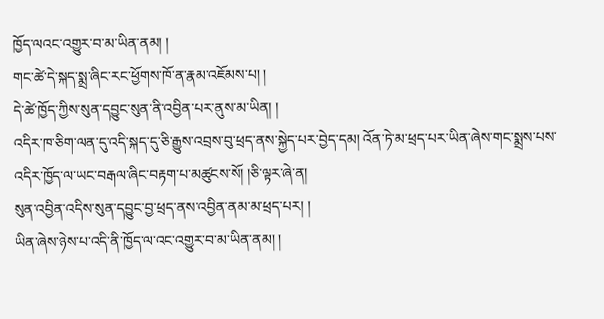ཁྱོད་ལའང་འགྱུར་བ་མ་ཡིན་ནམ། །
གང་ཚེ་དེ་སྐད་སྨྲ་ཞིང་རང་ཕྱོགས་ཁོ་ན་རྣམ་འཇོམས་པ། །
དེ་ཚེ་ཁྱོད་ཀྱིས་སུན་དབྱུང་སུན་ནི་འབྱིན་པར་ནུས་མ་ཡིན། །
འདིར་ཁ་ཅིག་ལན་དུ་འདི་སྐད་དུ་ཅི་རྒྱུས་འབྲས་བུ་ཕྲད་ནས་སྐྱེད་པར་བྱེད་དམ། འོན་ཏེ་མ་ཕྲད་པར་ཡིན་ཞེས་གང་སྨྲས་པས་འདིར་ཁྱོད་ལ་ཡང་བརྒལ་ཞིང་བརྟག་པ་མཚུངས་སོ། །ཅི་ལྟར་ཞེ་ན།
སུན་འབྱིན་འདིས་སུན་དབྱུང་བྱ་ཕྲད་ནས་འབྱིན་ནམ་མ་ཕྲད་པར། །
ཡིན་ཞེས་ཉེས་པ་འདི་ནི་ཁྱོད་ལ་འང་འགྱུར་བ་མ་ཡིན་ནམ། །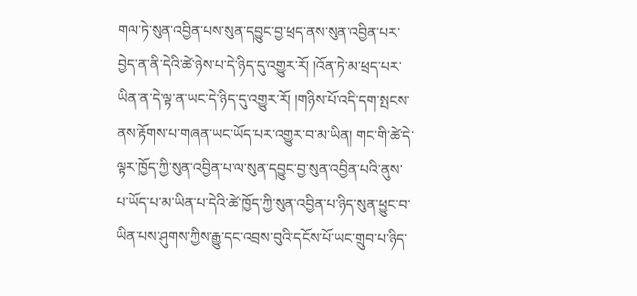གལ་ཏེ་སུན་འབྱིན་པས་སུན་དབྱུང་བྱ་ཕྲད་ནས་སུན་འབྱིན་པར་བྱེད་ན་ནི་དེའི་ཚེ་ཉེས་པ་དེ་ཉིད་དུ་འགྱུར་རོ། །འོན་ཏེ་མ་ཕྲད་པར་ཡིན་ན་དེ་ལྟ་ན་ཡང་དེ་ཉིད་དུ་འགྱུར་རོ། །གཉིས་པོ་འདི་དག་སྤངས་ནས་རྟོགས་པ་གཞན་ཡང་ཡོད་པར་འགྱུར་བ་མ་ཡིན། གང་གི་ཚེ་དེ་ལྟར་ཁྱོད་ཀྱི་སུན་འབྱིན་པ་ལ་སུན་དབྱུང་བྱ་སུན་འབྱིན་པའི་ནུས་པ་ཡོད་པ་མ་ཡིན་པ་དེའི་ཚེ་ཁྱོད་ཀྱི་སུན་འབྱིན་པ་ཉིད་སུན་ཕྱུང་བ་ཡིན་པས་ཤུགས་ཀྱིས་རྒྱུ་དང་འབྲས་བུའི་དངོས་པོ་ཡང་གྲུབ་པ་ཉིད་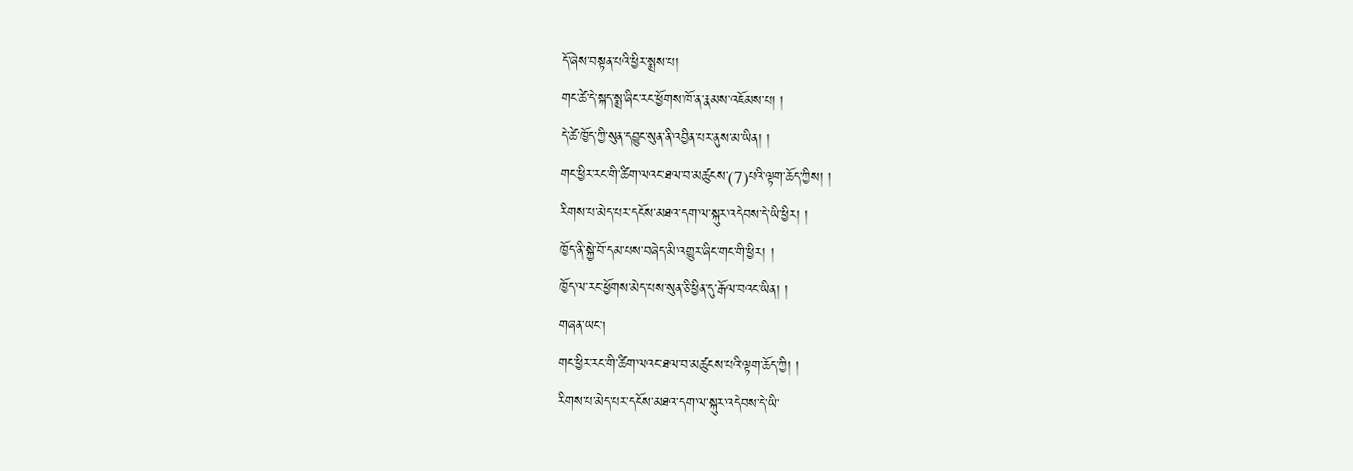དོ་ཞེས་བསྟན་པའི་ཕྱིར་སྨྲས་པ།
གང་ཚེ་དེ་སྐད་སྨྲ་ཞིང་རང་ཕྱོགས་ཁོ་ན་རྣམས་འཇོམས་པ། །
དེ་ཚེ་ཁྱོད་ཀྱི་སུན་དབྱུང་སུན་ནི་འབྱིན་པར་ནུས་མ་ཡིན། །
གང་ཕྱིར་རང་གི་ཚིག་ལའང་ཐལ་བ་མཚུངས་(7)པའི་ལྟག་ཆོད་ཀྱིས། །
རིགས་པ་མེད་པར་དངོས་མཐའ་དག་ལ་སྐུར་འདེབས་དེ་ཡི་ཕྱིར། །
ཁྱོད་ནི་སྐྱེ་བོ་དམ་པས་བཞེད་མི་འགྱུར་ཞིང་གང་གི་ཕྱིར། །
ཁྱོད་ལ་རང་ཕྱོགས་མེད་པས་སུན་ཅི་ཕྱིན་དུ་རྒོལ་བའང་ཡིན། །
གཞན་ཡང།
གང་ཕྱིར་རང་གི་ཚིག་ལའང་ཐལ་བ་མཚུངས་པའི་ལྟག་ཆོད་ཀྱི། །
རིགས་པ་མེད་པར་དངོས་མཐའ་དག་ལ་སྐུར་འདེབས་དེ་ཡི་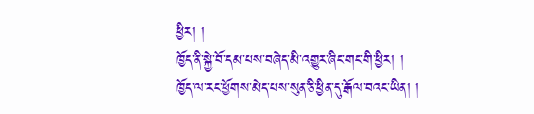ཕྱིར། །
ཁྱོད་ནི་སྐྱེ་བོ་དམ་པས་བཞེད་མི་འགྱུར་ཞིང་གང་གི་ཕྱིར། །
ཁྱོད་ལ་རང་ཕྱོགས་མེད་པས་སུན་ཅི་ཕྱིན་དུ་རྒོལ་བའང་ཡིན། །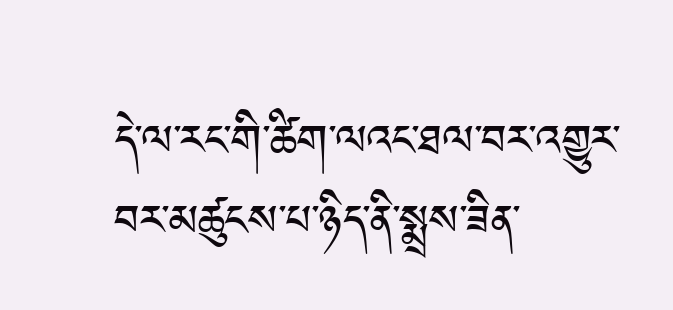དེ་ལ་རང་གི་ཚིག་ལའང་ཐལ་བར་འགྱུར་བར་མཚུངས་པ་ཉིད་ནི་སྨྲས་ཟིན་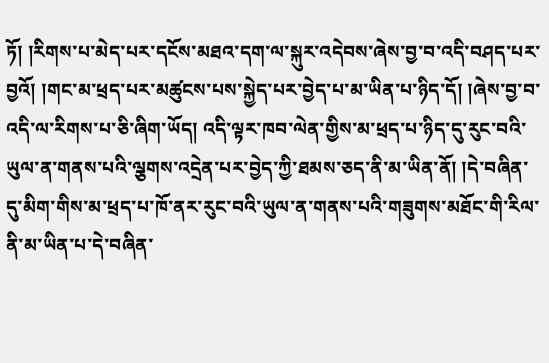ཏོ། །རིགས་པ་མེད་པར་དངོས་མཐའ་དག་ལ་སྐུར་འདེབས་ཞེས་བྱ་བ་འདི་བཤད་པར་བྱའོ། །གང་མ་ཕྲད་པར་མཚུངས་པས་སྐྱེད་པར་བྱེད་པ་མ་ཡིན་པ་ཉིད་དོ། །ཞེས་བྱ་བ་འདི་ལ་རིགས་པ་ཅི་ཞིག་ཡོད། འདི་ལྟར་ཁབ་ལེན་གྱིས་མ་ཕྲད་པ་ཉིད་དུ་རུང་བའི་ཡུལ་ན་གནས་པའི་ལྕགས་འདྲེན་པར་བྱེད་ཀྱི་ཐམས་ཅད་ནི་མ་ཡིན་ནོ། །དེ་བཞིན་དུ་མིག་གིས་མ་ཕྲད་པ་ཁོ་ནར་རུང་བའི་ཡུལ་ན་གནས་པའི་གཟུགས་མཐོང་གི་རིལ་ནི་མ་ཡིན་པ་དེ་བཞིན་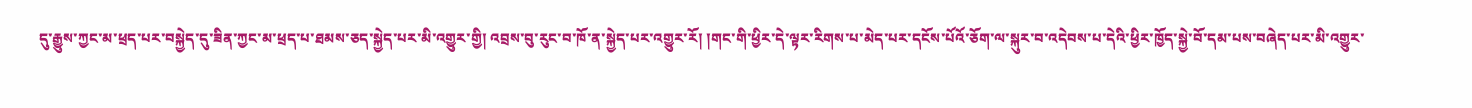དུ་རྒྱུས་ཀྱང་མ་ཕྲད་པར་བསྐྱེད་དུ་ཟིན་ཀྱང་མ་ཕྲད་པ་ཐམས་ཅད་སྐྱེད་པར་མི་འགྱུར་གྱི། འབྲས་བུ་རུང་བ་ཁོ་ན་སྐྱེད་པར་འགྱུར་རོ། །གང་གི་ཕྱིར་དེ་ལྟར་རིགས་པ་མེད་པར་དངོས་པོའོ་ཅོག་ལ་སྐུར་བ་འདེབས་པ་དེའི་ཕྱིར་ཁྱོད་སྐྱེ་བོ་དམ་པས་བཞེད་པར་མི་འགྱུར་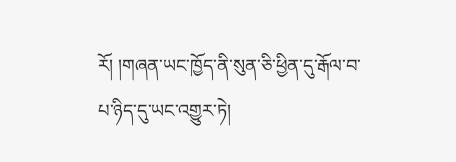རོ། །གཞན་ཡང་ཁྱོད་ནི་སུན་ཅི་ཕྱིན་དུ་རྒོལ་བ་པ་ཉིད་དུ་ཡང་འགྱུར་ཏེ།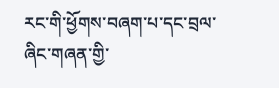རང་གི་ཕྱོགས་བཞག་པ་དང་བྲལ་ཞིང་གཞན་གྱི་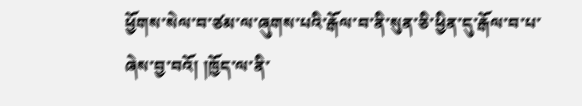ཕྱོགས་སེལ་བ་ཙམ་ལ་ཞུགས་པའི་རྒོལ་བ་ནི་སུན་ཅི་ཕྱིན་དུ་རྒོལ་བ་པ་ཞེས་བྱ་བའོ། །ཁྱོད་ལ་ནི་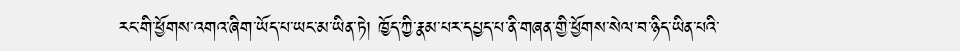རང་གི་ཕྱོགས་འགའ་ཞིག་ཡོད་པ་ཡང་མ་ཡིན་ཏེ། ཁྱོད་ཀྱི་རྣམ་པར་དཔྱད་པ་ནི་གཞན་གྱི་ཕྱོགས་སེལ་བ་ཉིད་ཡིན་པའི་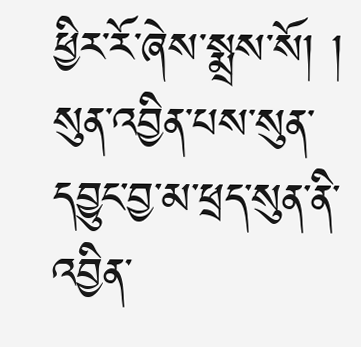ཕྱིར་རོ་ཞེས་སྨྲས་སོ། །
སུན་འབྱིན་པས་སུན་དབྱུང་བྱ་མ་ཕྲད་སུན་ནི་འབྱིན་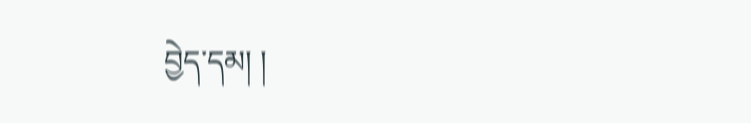བྱེད་དམ། །